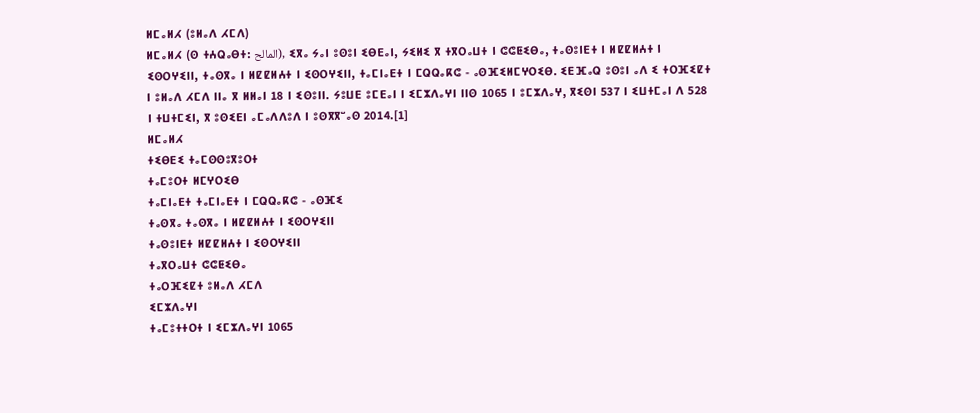ⵍⵎⴰⵍⵃ (ⵓⵍⴰⴷ ⵃⵎⴷ)
ⵍⵎⴰⵍⵃ (ⵙ ⵜⵄⵕⴰⴱⵜ: المالح), ⵉⴳⴰ ⵢⴰⵏ ⵓⵙⵓⵏ ⵉⴱⴹⴰⵏ, ⵢⵉⵍⵉ ⴳ ⵜⴳⵔⴰⵡⵜ ⵏ ⵛⵛⵟⵉⴱⴰ, ⵜⴰⵙⵓⵏⴹⵜ ⵏ ⵍⵇⵇⵍⵄⵜ ⵏ ⵉⵙⵔⵖⵉⵏⵏ, ⵜⴰⵙⴳⴰ ⵏ ⵍⵇⵇⵍⵄⵜ ⵏ ⵉⵙⵔⵖⵉⵏⵏ, ⵜⴰⵎⵏⴰⴹⵜ ⵏ ⵎⵕⵕⴰⴽⵛ - ⴰⵙⴼⵉⵍⵎⵖⵔⵉⴱ. ⵉⴹⴼⴰⵕ ⵓⵙⵓⵏ ⴰⴷ ⵉ ⵜⵔⴼⵉⵇⵜ ⵏ ⵓⵍⴰⴷ ⵃⵎⴷ ⵏⵏⴰ ⴳ ⵍⵍⴰⵏ 18 ⵏ ⵉⵙⵓⵏⵏ. ⵢⵓⵡⴹ ⵓⵎⴹⴰⵏ ⵏ ⵉⵎⵣⴷⴰⵖⵏ ⵏⵏⵙ 1065 ⵏ ⵓⵎⵣⴷⴰⵖ, ⴳⵉⵙⵏ 537 ⵏ ⵉⵡⵜⵎⴰⵏ ⴷ 528 ⵏ ⵜⵡⵜⵎⵉⵏ, ⴳ ⵓⵙⵉⴹⵏ ⴰⵎⴰⴷⴷⵓⴷ ⵏ ⵓⵙⴳⴳⵯⴰⵙ 2014.[1]
ⵍⵎⴰⵍⵃ
ⵜⵉⴱⴹⵉ ⵜⴰⵎⵙⵙⵓⴳⵓⵔⵜ
ⵜⴰⵎⵓⵔⵜ ⵍⵎⵖⵔⵉⴱ
ⵜⴰⵎⵏⴰⴹⵜ ⵜⴰⵎⵏⴰⴹⵜ ⵏ ⵎⵕⵕⴰⴽⵛ - ⴰⵙⴼⵉ
ⵜⴰⵙⴳⴰ ⵜⴰⵙⴳⴰ ⵏ ⵍⵇⵇⵍⵄⵜ ⵏ ⵉⵙⵔⵖⵉⵏⵏ
ⵜⴰⵙⵓⵏⴹⵜ ⵍⵇⵇⵍⵄⵜ ⵏ ⵉⵙⵔⵖⵉⵏⵏ
ⵜⴰⴳⵔⴰⵡⵜ ⵛⵛⵟⵉⴱⴰ
ⵜⴰⵔⴼⵉⵇⵜ ⵓⵍⴰⴷ ⵃⵎⴷ
ⵉⵎⵣⴷⴰⵖⵏ
ⵜⴰⵎⵓⵜⵜⵔⵜ ⵏ ⵉⵎⵣⴷⴰⵖⵏ 1065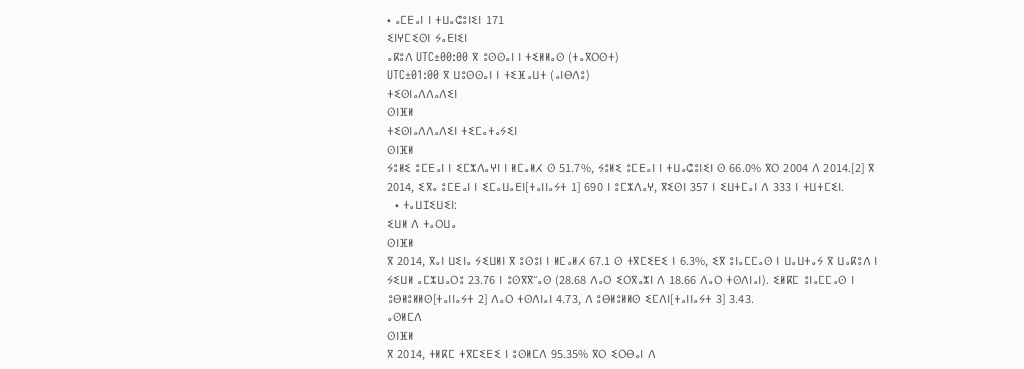• ⴰⵎⴹⴰⵏ ⵏ ⵜⵡⴰⵛⵓⵏⵉⵏ 171
ⵉⵏⵖⵎⵉⵙⵏ ⵢⴰⴹⵏⵉⵏ
ⴰⴽⵓⴷ UTC±00:00 ⴳ ⵓⵙⵙⴰⵏ ⵏ ⵜⵉⵍⵍⴰⵙ (ⵜⴰⴳⵔⵙⵜ)
UTC±01:00 ⴳ ⵡⵓⵙⵙⴰⵏ ⵏ ⵜⵉⴼⴰⵡⵜ (ⴰⵏⴱⴷⵓ)
ⵜⵉⵙⵏⴰⴷⴷⴰⴷⵉⵏ
ⵙⵏⴼⵍ
ⵜⵉⵙⵏⴰⴷⴷⴰⴷⵉⵏ ⵜⵉⵎⴰⵜⴰⵢⵉⵏ
ⵙⵏⴼⵍ
ⵢⵓⵍⵉ ⵓⵎⴹⴰⵏ ⵏ ⵉⵎⵣⴷⴰⵖⵏ ⵏ ⵍⵎⴰⵍⵃ ⵙ 51.7%, ⵢⵓⵍⵉ ⵓⵎⴹⴰⵏ ⵏ ⵜⵡⴰⵛⵓⵏⵉⵏ ⵙ 66.0% ⴳⵔ 2004 ⴷ 2014.[2] ⴳ 2014, ⵉⴳⴰ ⵓⵎⴹⴰⵏ ⵏ ⵉⵎⴰⵡⴰⴹⵏ[ⵜⴰⵏⵏⴰⵢⵜ 1] 690 ⵏ ⵓⵎⵣⴷⴰⵖ, ⴳⵉⵙⵏ 357 ⵏ ⵉⵡⵜⵎⴰⵏ ⴷ 333 ⵏ ⵜⵡⵜⵎⵉⵏ.
  • ⵜⴰⵡⵊⵉⵡⵉⵏ:
ⵉⵡⵍ ⴷ ⵜⴰⵔⵡⴰ
ⵙⵏⴼⵍ
ⴳ 2014, ⴳⴰⵏ ⵡⵉⵏⴰ ⵢⵉⵡⵍⵏ ⴳ ⵓⵙⵓⵏ ⵏ ⵍⵎⴰⵍⵃ 67.1 ⵙ ⵜⴳⵎⵉⴹⵉ ⵏ 6.3%, ⵉⴳ ⵓⵏⴰⵎⵎⴰⵙ ⵏ ⵡⴰⵡⵜⴰⵢ ⴳ ⵡⴰⴽⵓⴷ ⵏ ⵢⵉⵡⵍ ⴰⵎⵣⵡⴰⵔⵓ 23.76 ⵏ ⵓⵙⴳⴳⵯⴰⵙ (28.68 ⴷⴰⵔ ⵉⵔⴳⴰⵣⵏ ⴷ 18.66 ⴷⴰⵔ ⵜⵙⴷⵏⴰⵏ). ⵉⵍⴽⵎ ⵓⵏⴰⵎⵎⴰⵙ ⵏ ⵓⴱⵍⵓⵍⵍⵙ[ⵜⴰⵏⵏⴰⵢⵜ 2] ⴷⴰⵔ ⵜⵙⴷⵏⴰⵏ 4.73, ⴷ ⵓⴱⵍⵓⵍⵍⵙ ⵉⵎⴷⵏ[ⵜⴰⵏⵏⴰⵢⵜ 3] 3.43.
ⴰⵙⵍⵎⴷ
ⵙⵏⴼⵍ
ⴳ 2014, ⵜⵍⴽⵎ ⵜⴳⵎⵉⴹⵉ ⵏ ⵓⵙⵍⵎⴷ 95.35% ⴳⵔ ⵉⵔⴱⴰⵏ ⴷ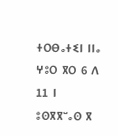ⵜⵔⴱⴰⵜⵉⵏ ⵏⵏⴰ ⵖⵓⵔ ⴳⵔ 6 ⴷ 11 ⵏ ⵓⵙⴳⴳⵯⴰⵙ ⴳ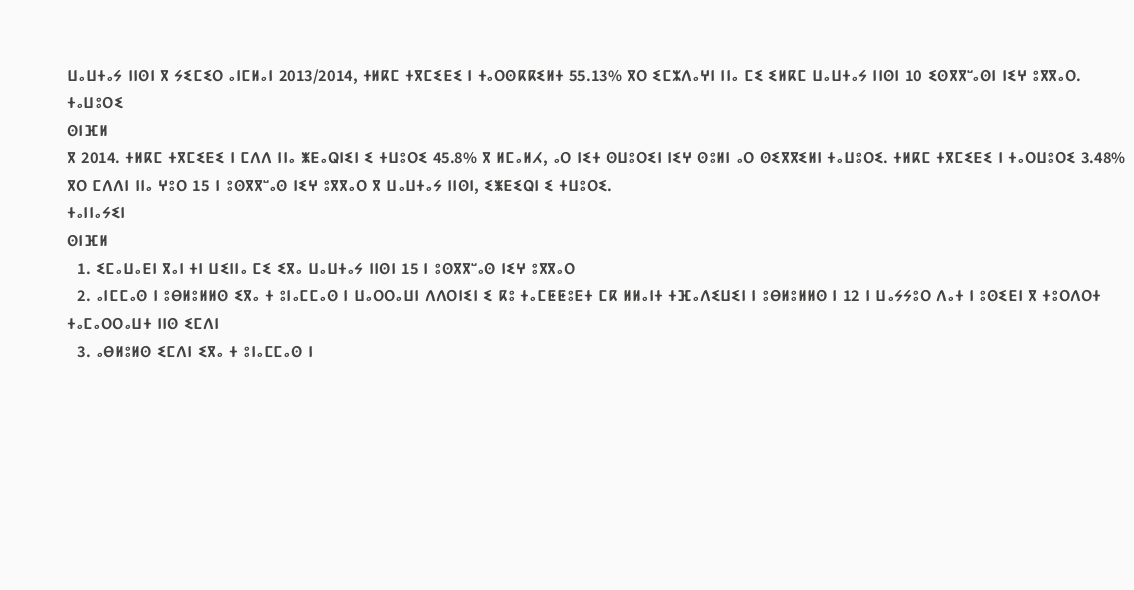ⵡⴰⵡⵜⴰⵢ ⵏⵏⵙⵏ ⴳ ⵢⵉⵎⵉⵔ ⴰⵏⵎⵍⴰⵏ 2013/2014, ⵜⵍⴽⵎ ⵜⴳⵎⵉⴹⵉ ⵏ ⵜⴰⵔⵙⴽⴽⵉⵍⵜ 55.13% ⴳⵔ ⵉⵎⵣⴷⴰⵖⵏ ⵏⵏⴰ ⵎⵉ ⵉⵍⴽⵎ ⵡⴰⵡⵜⴰⵢ ⵏⵏⵙⵏ 10 ⵉⵙⴳⴳⵯⴰⵙⵏ ⵏⵉⵖ ⵓⴳⴳⴰⵔ.
ⵜⴰⵡⵓⵔⵉ
ⵙⵏⴼⵍ
ⴳ 2014. ⵜⵍⴽⵎ ⵜⴳⵎⵉⴹⵉ ⵏ ⵎⴷⴷ ⵏⵏⴰ ⵥⴹⴰⵕⵏⵉⵏ ⵉ ⵜⵡⵓⵔⵉ 45.8% ⴳ ⵍⵎⴰⵍⵃ, ⴰⵔ ⵏⵉⵜ ⵙⵡⵓⵔⵉⵏ ⵏⵉⵖ ⵙⵓⵍⵏ ⴰⵔ ⵙⵉⴳⴳⵉⵍⵏ ⵜⴰⵡⵓⵔⵉ. ⵜⵍⴽⵎ ⵜⴳⵎⵉⴹⵉ ⵏ ⵜⴰⵔⵡⵓⵔⵉ 3.48% ⴳⵔ ⵎⴷⴷⵏ ⵏⵏⴰ ⵖⵓⵔ 15 ⵏ ⵓⵙⴳⴳⵯⴰⵙ ⵏⵉⵖ ⵓⴳⴳⴰⵔ ⴳ ⵡⴰⵡⵜⴰⵢ ⵏⵏⵙⵏ, ⵉⵥⴹⵉⵕⵏ ⵉ ⵜⵡⵓⵔⵉ.
ⵜⴰⵏⵏⴰⵢⵉⵏ
ⵙⵏⴼⵍ
  1. ⵉⵎⴰⵡⴰⴹⵏ ⴳⴰⵏ ⵜⵏ ⵡⵉⵏⵏⴰ ⵎⵉ ⵉⴳⴰ ⵡⴰⵡⵜⴰⵢ ⵏⵏⵙⵏ 15 ⵏ ⵓⵙⴳⴳⵯⴰⵙ ⵏⵉⵖ ⵓⴳⴳⴰⵔ
  2. ⴰⵏⵎⵎⴰⵙ ⵏ ⵓⴱⵍⵓⵍⵍⵙ ⵉⴳⴰ ⵜ ⵓⵏⴰⵎⵎⴰⵙ ⵏ ⵡⴰⵔⵔⴰⵡⵏ ⴷⴷⵔⵏⵉⵏ ⵉ ⴽⵓ ⵜⴰⵎⵟⵟⵓⴹⵜ ⵎⴽ ⵍⵍⴰⵏⵜ ⵜⴼⴰⴷⵉⵡⵉⵏ ⵏ ⵓⴱⵍⵓⵍⵍⵙ ⵏ 12 ⵏ ⵡⴰⵢⵢⵓⵔ ⴷⴰⵜ ⵏ ⵓⵙⵉⴹⵏ ⴳ ⵜⵓⵔⴷⵔⵜ ⵜⴰⵎⴰⵔⵔⴰⵡⵜ ⵏⵏⵙ ⵉⵎⴷⵏ
  3. ⴰⴱⵍⵓⵍⵙ ⵉⵎⴷⵏ ⵉⴳⴰ ⵜ ⵓⵏⴰⵎⵎⴰⵙ ⵏ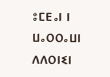ⵓⵎⴹⴰⵏ ⵏ ⵡⴰⵔⵔⴰⵡⵏ ⴷⴷⵔⵏⵉⵏ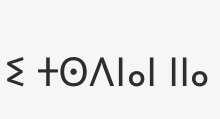ⵉ ⵜⵙⴷⵏⴰⵏ ⵏⵏⴰ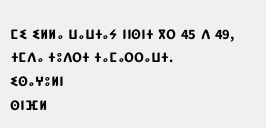ⵎⵉ ⵉⵍⵍⴰ ⵡⴰⵡⵜⴰⵢ ⵏⵏⵙⵏⵜ ⴳⵔ 45 ⴷ 49, ⵜⵎⴷⴰ ⵜⵓⴷⵔⵜ ⵜⴰⵎⴰⵔⵔⴰⵡⵜ.
ⵉⵙⴰⵖⵓⵍⵏ
ⵙⵏⴼⵍ